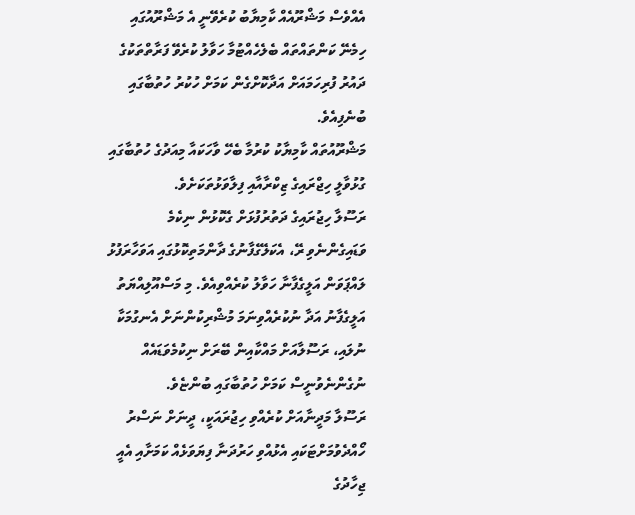އެއްވެސް މަޝްރޫއެއް ކާމިޔާބު ކުރެވޭނީ އެ މަޝްރޫއުގައި ހިމެނޭ ކަންތައްތައް ބެލެހެއްޓުމާ ހަވާލު ކުރެވޭ ފަރާތްތަކުގެ ދައުރު ފުރިހަމައަށް އަދާކޮށްގެން ކަމަށް ހުކުރު ހުތުބާގައި ބުނެފިއެވެ.
މަޝްރޫއުތައް ކާމިޔާކު ކުރުމާ ބެހޭ ވާހަކައާ މިއަދުގެ ހުތުބާގައި ގުޅުވާލީ ހިޖްރައިގެ ޒިކްރާއާއި ފިލާވަޅުތަކަށެވެ.
ރަސޫލާ ހިޖުރައިގެ ދަތުރުފުޅަށް ގެކޮޅުން ނިކެމެ ވަޑައިގެންނެވި ރޭ، އެކަލޭގެފާނުގެ ދާންމަތިކޮޅުގައި އަވަހާރަފުޅު ލައްޕަވަން އަލީގެފާނާ ހަވާލު ކުރެއްވިއެވެ. މި މަސްއޫލިއްޔަތު އަލީގެފާނު އަދާ ނުކުރެއްވިނަމަ މުޝްރިކުންނަށް އެނގުމަކާ ނުލައި، ރަސޫލާއަށް މައްކާއިން ބޭރަށް ނިކުމެވަޑައެއް ނުގެންނެވުނީސް ކަމަށް ހުތުބާގައި ބުންޏެވެ.
ރަސޫލާ މަދީނާއަށް ކުރެއްވި ހިޖުރައަކީ، ދީނަށް ނަސްރު ހޯއްދެވުމަށްޓަކައި އެޅުއްވި ހަރުދަނާ ފިޔަވަޅެއް ކަމަށާއި އެއީ ޖިހާދުގެ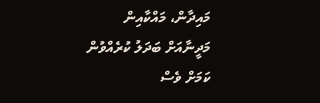މައިދާން، މައްކާއިން މަދީނާއަށް ބަދަލު ކުރެއްވުން ކަމަށް ވެސް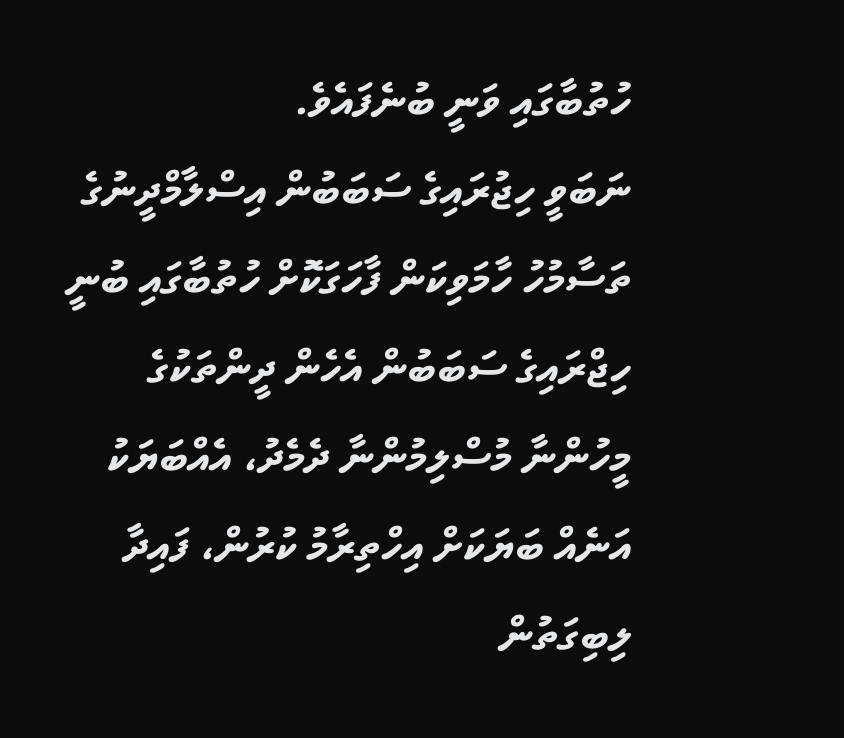ހުތުބާގައި ވަނީ ބުނެފައެވެ.
ނަބަވީ ހިޖުރައިގެ ސަބަބުން އިސްލާމްދީނުގެ ތަސާމުހު ހާމަވިކަން ފާހަގަކޮށް ހުތުބާގައި ބުނީ ހިޖްރައިގެ ސަބަބުން އެހެން ދީންތަކުގެ މީހުންނާ މުސްލިމުންނާ ދެމެދު، އެއްބަޔަކު އަނެއް ބަޔަކަށް އިހްތިރާމު ކުރުން، ފައިދާ ލިބިގަތުން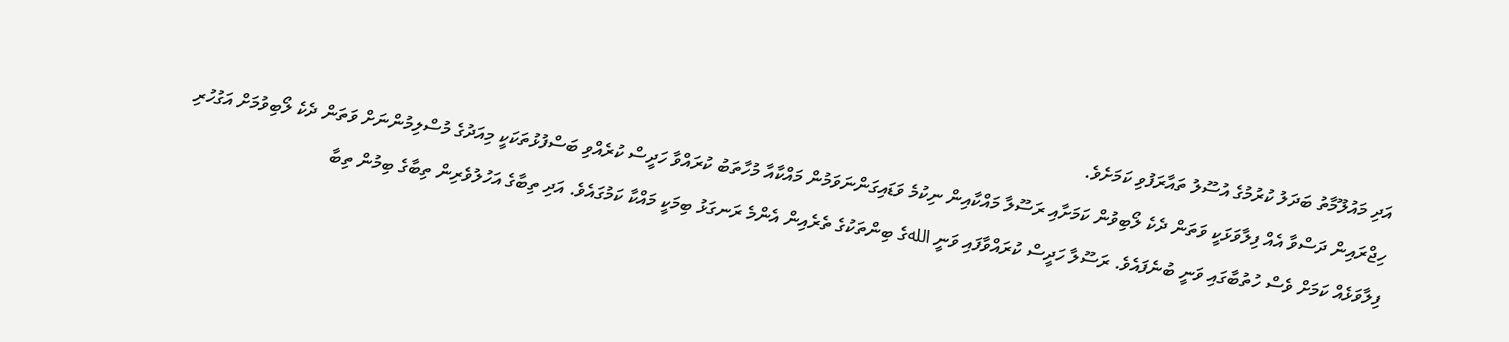އަދި މައުލޫމާތު ބަދަލު ކުރުމުގެ އުސޫލު ތައާރަފުވި ކަމަށެވެ.
ހިޖްރައިން ދަސްވާ އެއް ފިލާވަޅަކީ ވަތަން ދެކެ ލޯބިވުން ކަމަށާއި ރަސޫލާ މައްކާއިން ނިކުމެ ވަޑައިގަންނަވަމުން މައްކާއާ މުހާތަބު ކުރައްވާ ހަދީސް ކުރެއްވި ބަސްފުޅުތަކަކީ މިއަދުގެ މުސްލިމުންނަށް ވަތަން ދެކެ ލޯބިވުމަށް އަގުހުރި ފިލާވަޅެއް ކަމަށް ވެސް ހުތުބާގައި ވަނީ ބުނެފައެވެ. ރަސޫލާ ހަދީސް ކުރައްވާފައި ވަނީ اللهގެ ބިންތަކުގެ ތެރެއިން އެންމެ ރަނގަޅު ބިމަކީ މައްކާ ކަމުގައެވެ. އަދި ތިބާގެ އަހުލުވެރިން ތިބާގެ ބިމުން ތިބާ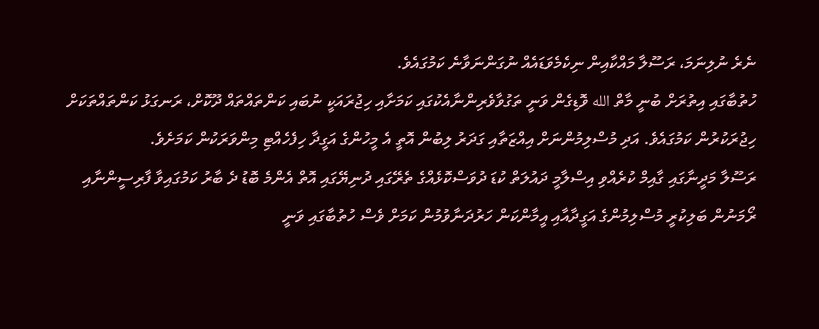ނެރެ ނުލިނަމަ، ރަސޫލާ މައްކާއިން ނިކެމެވަޑައެއް ނުގަންނަވާނެ ކަމުގައެވެ.
ހުތުބާގައި އިތުރަށް ބުނީ މާތް الله ވޮޑިގެން ވަނީ ތަގުވާވެރިންނާއެކުގައި ކަމަށާއި ހިޖުރައަކީ ނުބައި ކަންތައްތައް ދޫކޮށް، ރަނގަޅު ކަންތައްތަކަށް ހިޖުރަކުރުން ކަމުގައެވެ. އަދި މުސްލިމުންނަށް އިއްޒަތާއި ގަދަރު ލިބުން އޮތީ އެ މީހުންގެ އަގީދާ ހިފެހެއްޓި މިންވަރަކުން ކަމަށެވެ.
ރަސޫލާ މަދީނާގައި ގާއިމް ކުރެއްވި އިސްލާމީ ދައުލަތް ކުޑަ ދުވަސްކޮޅެއްގެ ތެރޭގައި ދުނިޔޭގައި އޮތް އެންމެ ބޮޑު ދެ ބާރު ކަމުގައިވާ ފާރިސީންނާއި ރޯމަނުން ބަލިކުރީ މުސްލިމުންގެ އަގީދާއާއި އީމާންކަން ހަރުދަނާވުމުން ކަމަށް ވެސް ހުތުބާގައި ވަނީ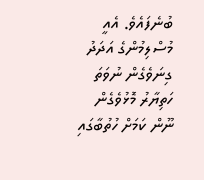ބުނެފައެވެ. އެއީ މުސްލިމުންގެ އަދަދު ގިނަވެގެން ނުވަތަ ހަތިޔާރު މޮޅުވެގެން ނޫން ކަމަށް ހުތުބާގައި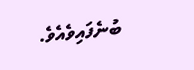ބުނެފައިވެއެވެ.